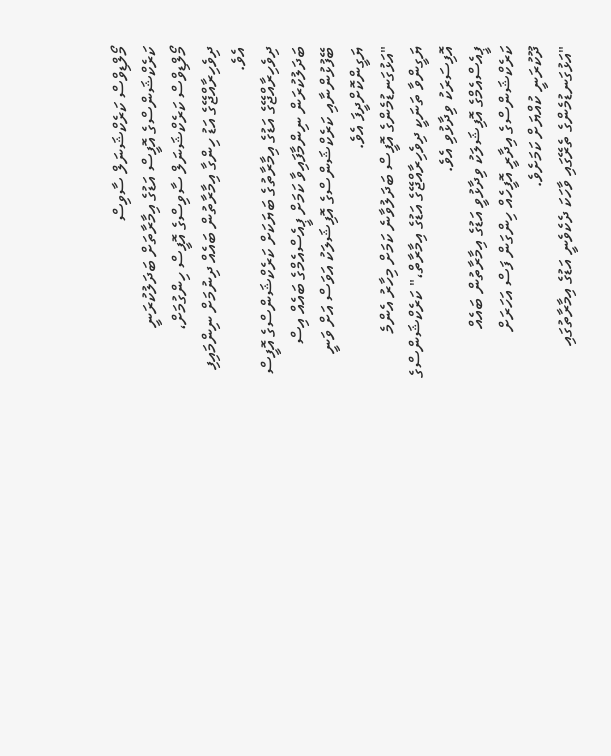މޯލްޑިވްސް ކަރެކްޝަނަލް ސާވިސް
ކަރެކްޝަންސްގެ އޮފީސް އަޑުގެ އިމާރާތަށް ބަދަލުކުރަނީ
މޯލްޑިވްސް ކަރެކްޝަނަލް ސާވިސްގެ އޮފީސް ހިންގުމަށް، ދިވެހިރާއްޖޭގެ އަޑު ހިންގާ އިމާރާތުން ބައެއް ދިނުމަށް ނިންމައިފި އެވެ.
ދިވެހިރާއްޖޭގެ އަޑުގެ އިމާރާތުގެ ބަޔަކަށް ކަރެކްޝަންސްގެ އޮފީސް ބަދަލުކުރަން ނިންމާފައިވާ ކަމަށް ޕީއެސްއެމްގެ ބައެއް އިސް ބޭފުޅުންނާއި ކަރެކްޝަންސްގެ އޮފިޝަލަކު އަވަސް އަށް ވަނީ ޔަގީންކޮށްދީފަ އެވެ.
"އަޅުގަނޑުމެންގެ އޮފީސް ބަދަލުވާނެ ކަމަށް މިހާރު އެންމެ ޔަގީންވާ ތަނަކީ ދިވެހިރާއްޖޭގެ އަޑުގެ އިމާރާތް،" ކަރެކްޝަންސްގެ އޮފިސަރަކު ވިދާޅުވި އެވެ.
ޕީއެސްއެމްގެ އޮފިޝަލަކު ވިދާޅުވީ އަޑުގެ އިމާރާތުން ބައެއް ކަރެކްޝަންސްގެ އިދާރީ އޮފީހެއް ހިންގަން ފަސް އަހަރަށް ދޫކުރަނީ ކުއްޔަށް ކަމަށެވެ.
"އަޅުގަނޑުމެންގެ ތެރޭގައި ވާހަކަ ދެކެވެނީ އަޑުގެ އިމާރާތުގައި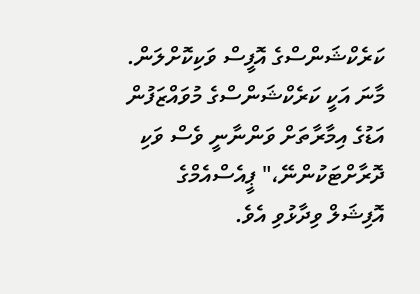ކަރެކްޝަންސްގެ އޮފީސް ވަކިކޮށްލަން. މާނަ އަކީ ކަރެކްޝަންސްގެ މުވައްޒަފުން އަޑުގެ އިމާރާތަށް ވަންނާނީ ވެސް ވަކި ދޮރާށްޓަކުންނޭ،" ޕީއެސްއެމްގެ އޮފިޝަލް ވިދާޅުވި އެވެ.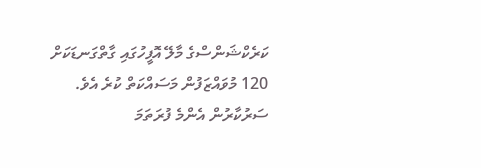ކަރެކްޝަންސްގެ މާލޭ އޮފީހުގައި ގާތްގަނޑަކަށް 120 މުވައްޒަފުން މަސައްކަތް ކުރެ އެވެ. ސަރުކާރުން އެންމެ ފުރަތަމަ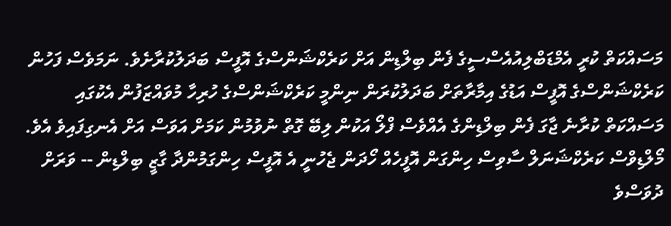މަސައްކަތް ކުރީ އެމްޑަބްލިއުއެސްސީގެ ފެން ބިލްޑިން އަށް ކަރެކްޝަންސްގެ އޮފީސް ބަދަލުކުރާށެވެ. ނަމަވެސް ފަހުން ކަރެކްޝަންސްގެ އޮފީސް އަޑުގެ އިމާރާތަށް ބަދަލުކުރަން ނިންމީ ކަރެކްޝަންސްގެ ހުރިހާ މުވައްޒަފުން އެކުގައި މަސައްކަތް ކުރާނެ ޖާގަ ފެން ބިލްޑިންގެ އެއްވެސް ފްލޯ އަކުން ލިބޭ ގޮތް ނުވުމުން ކަމަށް އަވަސް އަށް އެނގިފައިވެ އެވެ.
މޯލްޑިވްސް ކަރެކްޝަނަލް ސާވިސް ހިންގަން އޮފީހެއް ހޯދަން ޖެހުނީ އެ އޮފީސް ހިންގަމުންދާ ގާޒީ ބިލްޑިން -- ވަރަށް ދުވަސްވެ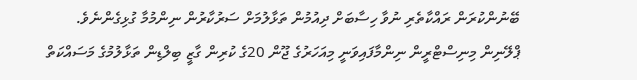ބޭނުންކުރަން ރައްކާތެރި ނުވާ ހިސާބަށް ދިއުމުން ތަޅާލުމަށް ސަރުކާރުން ނިންމުމާ ގުޅިގެންނެވެ.
ޕްލޭނިން މިނިސްޓްރީން ނިންމާފައިވަނީ މިއަހަރުގެ ޖޫން 20ގެ ކުރިން ގާޒީ ބިލްޑިން ތަޅާލުމުގެ މަސައްކަތް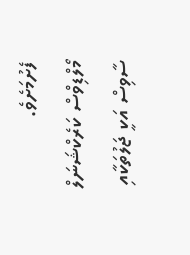ފެށުމަށެވެ.
މޯލްޑިވްސް ކަރެކްޝަނަލް ސާވިސް އަކީ ޖަލުތަކާއި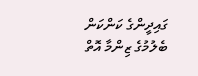ގައިދީންގެ ކަންކަން ބެލުމުގެ ޒިންމާ އޮތް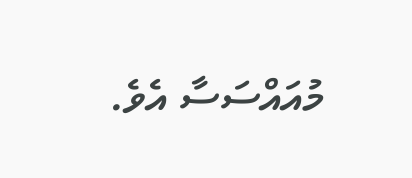މުއައްސަސާ އެވެ.